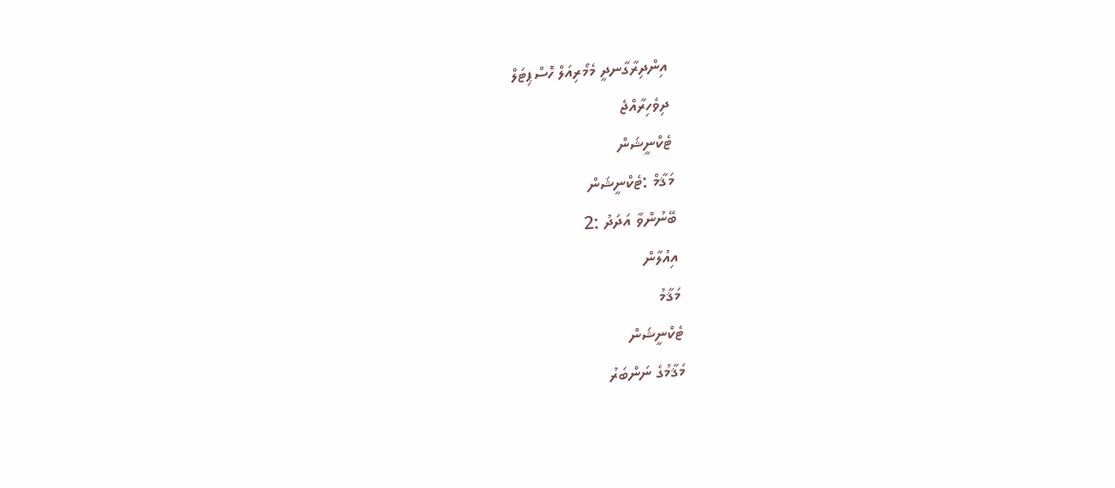އިންދިރާގާނދީ މެމޯރިއަލް ހޮސްޕިޓަލް
ދިވެހިރާއްޖެ
ޓެކްނީޝަން
މަޤާމް :ޓެކްނީޝަން
ބޭނުންވާ އަދަދު :2
އިއުލާން
މަޤާމު
ޓެކްނީޝަން
މަޤާމުގެ ނަންބަރު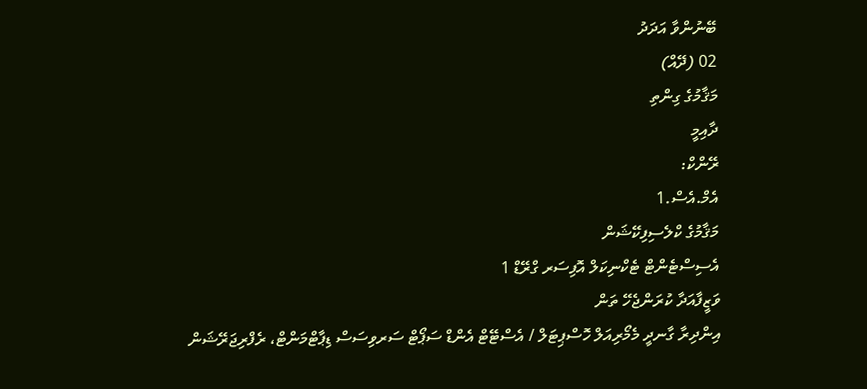ބޭނުންވާ އަދަދު
02 (ދޭއް)
މަޤާމުގެ ގިންތި
ދާއިމީ
ރޭންކް:
އެމް.އެސް.1
މަޤާމުގެ ކްލެސިފިކޭޝަން
އެސިސްޓެންޓް ޓެކްނިކަލް އޮފިސަރ ގްރޭޑް 1
ވަޒީފާއަދާ ކުރަންޖެހޭ ތަން
އިންދިރާ ގާނދީ މެމޯރިއަލް ހޮސްޕިޓަލް / އެސްޓޭޓް އެންޑް ސަޕޯޓް ސަރވިސަސް ޑިޕާޓްމަންޓް، ރެފްރިޖަރޭޝަން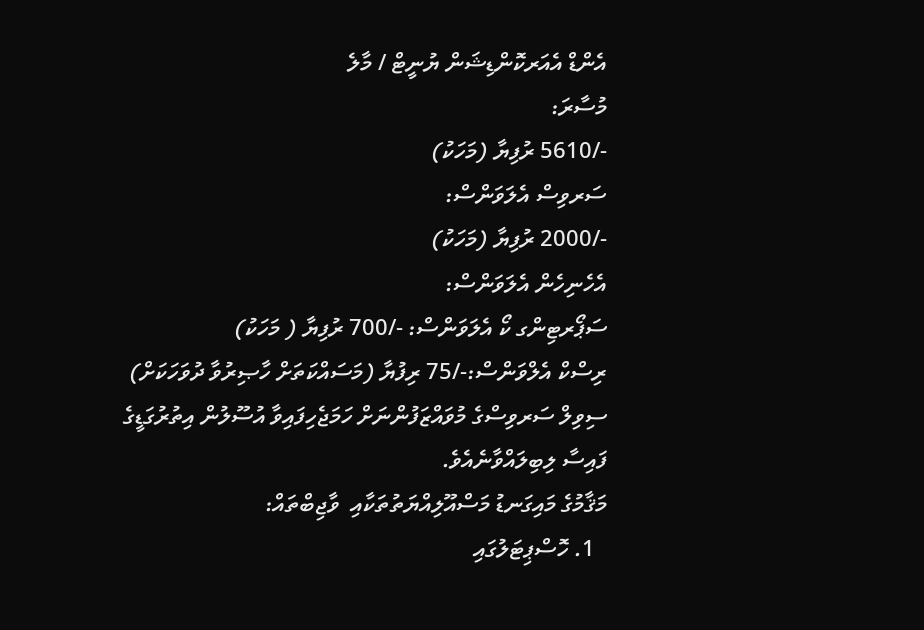އެންޑް އެއަރކޮންޑިޝަން ޔުނީޓް / މާލެ
މުސާރަ:
-/5610 ރުފިޔާ (މަހަކު)
ސަރވިސް އެލަވަންސް:
-/2000 ރުފިޔާ (މަހަކު)
އެހެނިހެން އެލަވަންސް:
ސަޕޯރޓިންގ ކޯ އެލަވަންސް: -/700 ރުފިޔާ ( މަހަކު)
ރިސްކް އެލްވަންސް:-/75 ރިފުޔާ (މަސައްކަތަށް ހާޞިރުވާ ދުވަހަކަށް)
ސިވިލް ސަރވިސްގެ މުވައްޒަފުންނަށް ހަމަޖެހިފައިވާ އުސޫލުން އިތުރުގަޑީގެ ފައިސާ ލިބިލައްވާނެއެވެ.
މަޤާމުގެ މައިގަނޑު މަސްއޫލިއްޔަތުތަކާއި  ވާޖިބްތައް:
  1. ހޮސްޕިޓަލުގައި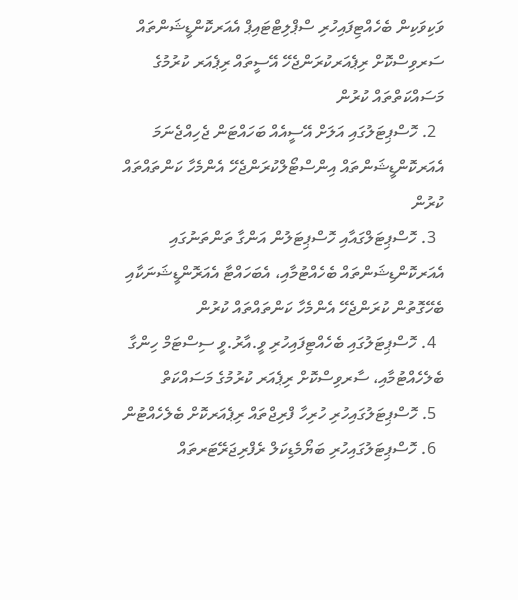ވަކިވަކިން ބެހެއްޓިފައިހުރި ސްޕްލިޓްޓައިޕް އެއަރކޮންޑީޝަންތައް ސަރވިސްކޮށް ރިޕެއަރކުރަންޖެހޭ އޭސީތައް ރިޕެއަރ ކުރުމުގެ މަސައްކަތްތައް ކުރުން
  2. ހޮސްޕިޓަލުގައި އަލަށް އޭސީއެއް ބަހައްޓަން ޖެހިއްޖެނަމަ އެއަރކޮންޑީޝަންތައް އިންސްޓޯލްކުރަންޖެހޭ އެންމެހާ ކަންތައްތައް ކުރުން
  3. ހޮސްޕިޓަލްގައާއި ހޮސްޕިޓަލުން އަންގާ ތަންތަނުގައި އެއަރކޮންޑިޝަންތައް ބެހެއްޓުމާއި، އެބަހައްޓާ އެއަރޮންޑީޝަނަކާއި ބެހޭގޮތުން ކުރަންޖެހޭ އެންމެހާ ކަންތައްތައް ކުރުން
  4. ހޮސްޕިޓަލުގައި ބެހެއްޓިފައިހުރި ވީ.އާރު.ވީ ސިސްޓަމް ހިންގާ ބެލެހެއްޓުމާއި، ސާރވިސްކޮށް ރިޕެއަރ ކުރުމުގެ މަސައްކަތް
  5. ހޮސްޕިޓަލުގައިހުރި ހުރިހާ ފްރިޖްތައް ރިޕެއަރކޮށް ބެލެހެއްޓުން
  6. ހޮސްޕިޓަލުގައިހުރި ބަޔޯމެޑިކަލް ރެފްރިޖަރޭޓަރތައް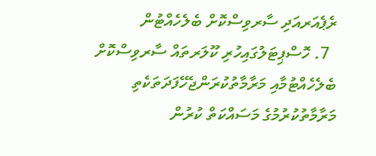ރެޕެއަރއަދި ސާރވިސްކޮށް ބެލެހެއްޓުން
  7. ހޮސްޕިޓަލުގައިހުރި ކޫލަރތައް ސާރވިސްކޮށް ބެލެހެއްޓުމާއި މަރާމާތުކުރަންޖެހޭފަދަތަކެތި މަރާމާތުކުރުމުގެ މަސައްކަތް ކުރުން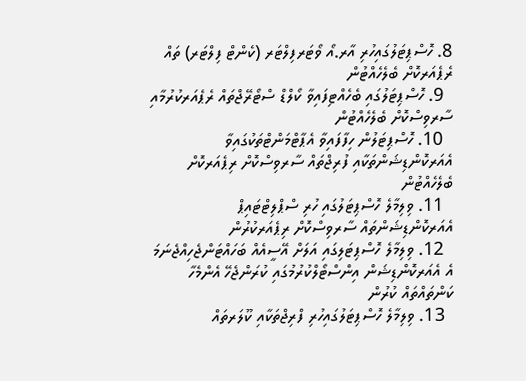8. ހޮސްޕިޓަލުގައިހުރި އާރ.އޯ ވޯޓަރފިލްޓަރ (ކެންޓް ފިލްޓަރ) ތައް ރެޕެއަރކޮށް ބެލެހެއްޓުން
  9. ހޮސްޕިޓަލުގައި ބެހެއްޓިފައިވާ ކޯލްޑް ސްޓޯރޭޖްތައް ރެޕެއަރކުރުމާއި ސާރވިސްކޮށް ބެލެހެއްޓުން
  10. ހޮސްޕިޓަލުން ހިފާފައިވާ އެޕާޓްމަންޓްތަކުގައިވާ އެއަރކޮންޑިޝަންތަކާއި ފުރިޖްތައް ސާރވިސްކޮށް ރިޕެއަރކޮށް ބެލެހެއްޓުން
  11. ވިލިމާލެ ހޮސްޕިޓަލުގައި ހުރި ސްޕްލިޓްޓައިޕް އެއަރކޮންޑިޝަންތައް ސާރވިސްކޮށް ރިޕެއަރކުރުން
  12. ވިލިމާލެ ހޮސްޕިޓަލިގައި އަލަށް އޭސީއެއް ބަހައްޓަންޖެހިއްޖެނަމަ އެ އެއަރކޮންޑިޝަން އިންސްޓޯލްކުރުމުގައި ކުރަންޖެހޭ އެންމެހާ ކަންތައްތައް ކުރުން
  13. ވިލިމާލެ ހޮސްޕިޓަލުގައިހުރި ފްރިޖްތަކާއި ކޫލަރތައް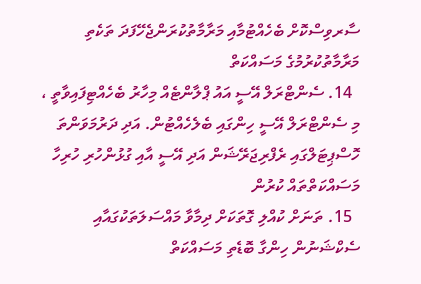ސާރވިސްކޮށް ބެހެއްޓުމާއި މަރާމާތުކުރަންޖެހޭފަދަ ތަކެތި މަރާމާތުކުރުމުގެ މަސައްކަތް
  14. ސެންޓްރަލް އޭސީ އައު ޕްލާންޓެއް މިހާރު ބެހެއްޓިފައިވާތީ ، މި ސެންޓްރަލް އޭސީ ހިންގައި ބެލެހެއްޓުން. އަދި ދަރުމަވަންތަ ހޮސްޕިޓަލްގައި ރެފްރިޖަރޭޝަން އަދި އޭސީ އާއި ގުޅުންހުރި ހުރިހާ މަސައްކަތްތައް ކުރުން
  15. ތަނަށް ކުއްލި ގޮތަކަށް ދިމާވާ މައްސަލަތަކުގައާއި ސެކްޝަނުން ހިންގާ ބޮޑެތި މަސައްކަތް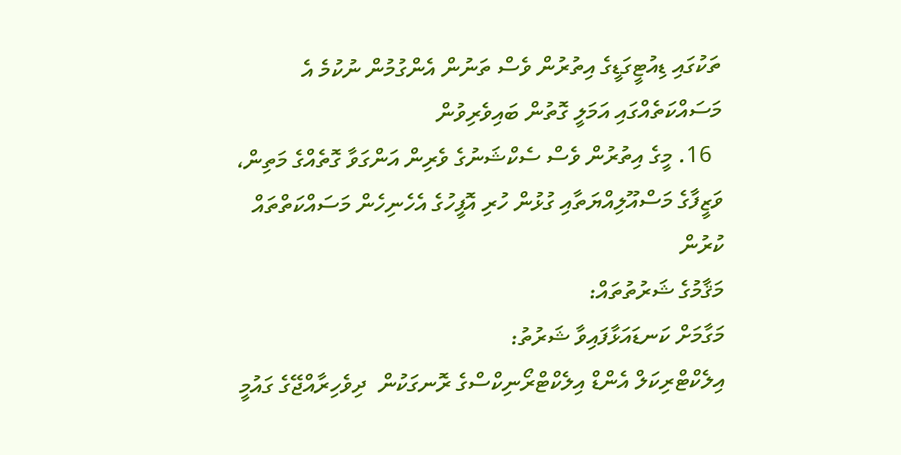ތަކުގައި ޑިއުޓީގަޑީގެ އިތުރުން ވެސް ތަނުން އެންގުމުން ނުކުމެ އެ މަސައްކަތެއްގައި އަމަލީ ގޮތުން ބައިވެރިވުން
  16. މީގެ އިތުރުން ވެސް ސެކްޝަނުގެ ވެރިން އަންގަވާ ގޮތެއްގެ މަތިން، ވަޒީފާގެ މަސްއޫލިއްޔަތާއި ގުޅުން ހުރި އޮފީހުގެ އެހެނިހެން މަސައްކަތްތައް ކުރުން
މަޤާމުގެ ޝަރުތުތައް:
މަގާމަށް ކަނޑައަޅާފައިވާ ޝަރުތު:
އިލެކްޓްރިކަލް އެންޑް އިލެކްޓްރޯނިކްސްގެ ރޮނގަކުން  ދިވެހިރާއްޖޭގެ ގައުމީ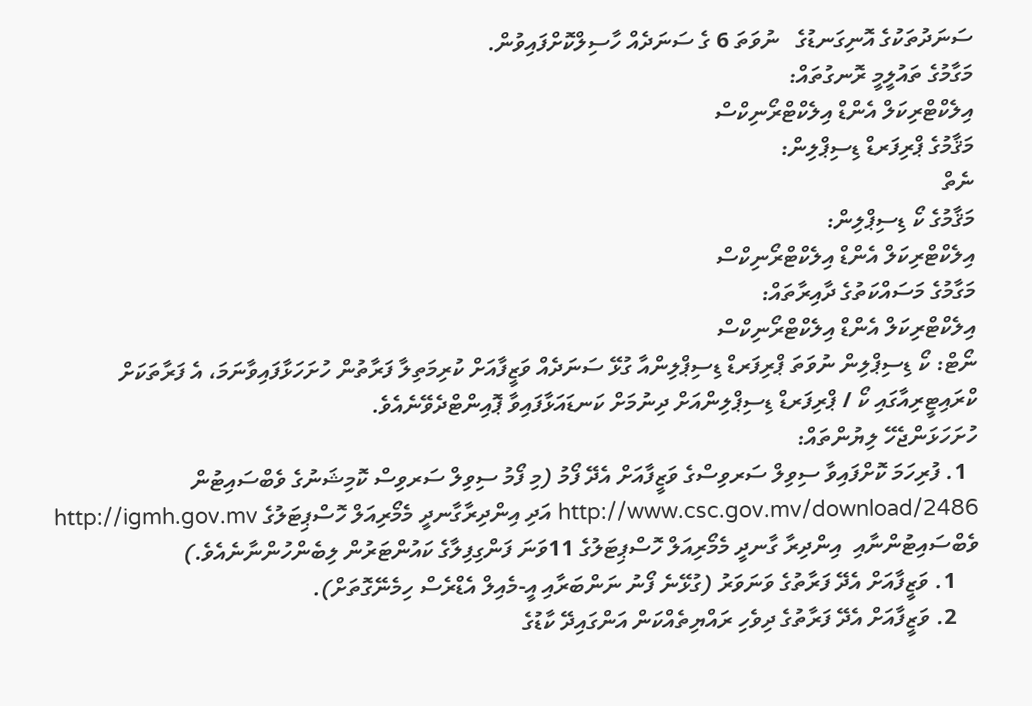ސަނަދުތަކުގެ އޮނިގަނޑުގެ   ނުވަތަ 6 ގެ ސަނަދެއް ހާސިލްކޮށްފައިވުން.
މަގާމުގެ ތައުލީމީ ރޮނގުތައް:
އިލެކްޓްރިކަލް އެންޑް އިލެކްޓްރޯނިކްސް
މަޤާމުގެ ޕްރިފަރޑް ޑިސިޕްލިން:
ނެތް
މަޤާމުގެ ކޯ ޑިސިޕްލިން:
އިލެކްޓްރިކަލް އެންޑް އިލެކްޓްރޯނިކްސް
މަގާމުގެ މަސައްކަތުގެ ދާއިރާތައް:
އިލެކްޓްރިކަލް އެންޑް އިލެކްޓްރޯނިކްސް
ނޯޓް: ކޯ ޑިސިޕްލިން ނުވަތަ ޕްރިފަރޑް ޑިސިޕްލިންއާ ގުޅޭ ސަނަދެއް ވަޒީފާއަށް ކުރިމަތިލާ ފަރާތުން ހުށަހަޅާފައިވާނަމަ، އެ ފަރާތަކަށް ކްރައިޓީރިއާގައި ކޯ / ޕްރިފަރޑް ޑިސިޕްލިންއަށް ދިނުމަށް ކަނޑައަޅާފައިވާ ޕޮއިންޓްދެވޭނެއެވެ.
ހުށަހަޅަންޖެހޭ ލިޔުންތައް:
  1. ފުރިހަމަ ކޮށްފައިވާ ސިވިލް ސަރވިސްގެ ވަޒީފާއަށް އެދޭ ފޯމު (މި ފޯމު ސިވިލް ސަރވިސް ކޮމިޝަނުގެ ވެބްސައިޓުން http://www.csc.gov.mv/download/2486 އަދި އިންދިރާގާނދީ މެމޯރިއަލް ހޮސްޕިޓަލުގެ http://igmh.gov.mv ވެބްސައިޓުންނާއި  އިންދިރާ ގާނދީ މެމޯރިއަލް ހޮސްޕިޓަލުގެ 11ވަނަ ފަންގިފިލާގެ ކައުންޓަރުން ލިބެންހުންނާނެއެވެ.)
    1. ވަޒީފާއަށް އެދޭ ފަރާތުގެ ވަނަވަރު (ގުޅޭނެ ފޯނު ނަންބަރާއި އީ-މެއިލް އެޑްރެސް ހިމެނޭގޮތަށް).
    2. ވަޒީފާއަށް އެދޭ ފަރާތުގެ ދިވެހި ރައްޔިތެއްކަން އަންގައިދޭ ކާޑުގެ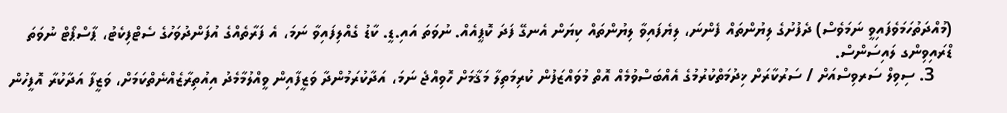(މުއްދަތުހަމަވެފައިވީ ނަމަވެސް) ދެފުށުގެ ލިޔުންތައް ފެންނަ، ލިޔެފައިވާ ލިޔުންތައް ކިޔަން އެނގޭ ފަދަ ކޮޕީއެއް. ނުވަތަ އައި.ޑީ. ކާޑު ގެއްލިފައިވާ ނަމަ، އެ ފަރާތެއްގެ އުފަންދުވަހުގެ ސެޓްފިކެޓު، ޕާސްޕޯޓް ނުވަތަ ޑްރައިވިންގ ލައިސަންސް.
    3. ސިވިލް ސަރވިސްއަށް / ސަރުކާރަށް ޚިދުމަތްކުރުމުގެ އެއްބަސްވުމެއް އޮތް މުވައްޒަފުން ކުރިމަތިލާ މަޤާމަށް ހޮވިއްޖެ ނަމަ، އަދާކުރަމުންދާ ވަޒީފާއިން ވީއްލުމާމެދު އިއުތިރާޒެއްނެތްކަމަށް، ވަޒީފާ އަދާކުރާ އޮފީހުން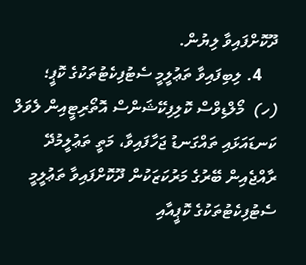ދޫކޮށްފައިވާ ލިޔުން.
    4. ލިބިފައިވާ ތަޢުލީމީ ސެޓުފިކެޓުތަކުގެ ކޮޕީ؛
(ހ)  މޯލްޑިވްސް ކޮލިފިކޭޝަންސް އޮތޯރިޓީއިން ލެވަލް ކަނޑައަޅައި ތައްގަނޑު ޖަހާފައިވާ، މަތީ ތަޢުލީމުދޭ ރާއްޖެއިން ބޭރުގެ މަރުކަޒަކުން ދޫކޮށްފައިވާ ތަޢުލީމީ ސެޓުފިކެޓުތަކުގެ ކޮޕީއާއި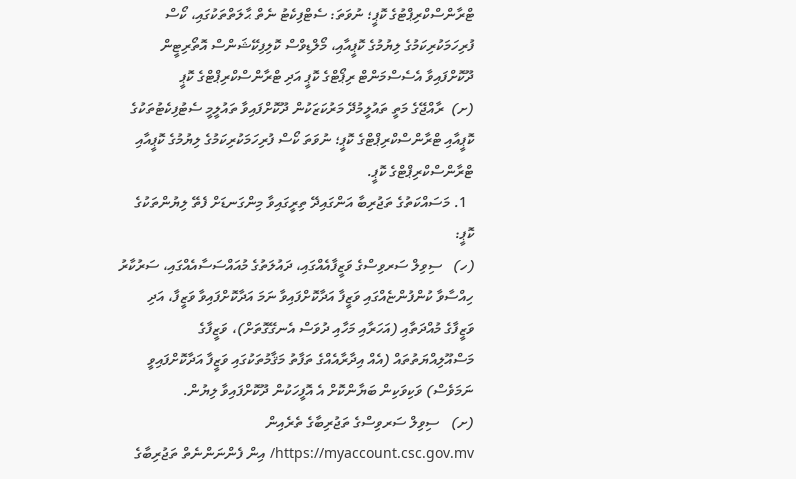ޓްރާންސްކްރިޕްޓުގެ ކޮޕީ؛ ނުވަތަ: ސެޓްފިކެޓު ނެތް ޙާލަތްތަކުގައި، ކޯސް ފުރިހަމަކުރިކަމުގެ ލިޔުމުގެ ކޮޕީއާއި، މޯލްޑިވްސް ކޮލިފިކޭޝަންސް އޮތޯރިޓީން ދޫކޮށްފައިވާ އެސެސްމަންޓް ރިޕޯޓްގެ ކޮޕީ އަދި ޓްރާންސްކްރިޕްޓްގެ ކޮޕީ
(ށ)  ރާއްޖޭގެ މަތީ ތައުލީމުދޭ މަރުކަޒަކުން ދޫކޮށްފައިވާ ތައުލީމީ ސެޓުފިކެޓުތަކުގެ ކޮޕީއާއި ޓްރާންސްކްރިޕްޓްގެ ކޮޕީ؛ ނުވަތަ ކޯސް ފުރިހަމަކުރިކަމުގެ ލިޔުމުގެ ކޮޕީއާއި ޓްރާންސްކްރިޕްޓްގެ ކޮޕީ.
  1. މަސައްކަތުގެ ތަޖުރިބާ އަންގައިދޭ ތިރީގައިވާ މިންގަނޑަށް ފެތޭ ލިޔުންތަކުގެ ކޮޕީ:
(ހ)   ސިވިލް ސަރވިސްގެ ވަޒީފާއެއްގައި، ދައުލަތުގެ މުއައްސަސާއެއްގައި، ސަރުކާރު ހިއްސާވާ ކުންފުންޏެއްގައި ވަޒީފާ އަދާކޮށްފައިވާ ނަމަ އަދާކޮށްފައިވާ ވަޒީފާ، އަދި ވަޒީފާގެ މުއްދަތާއި (އަހަރާއި މަހާއި ދުވަސް އެނގޭގޮތަށް)، ވަޒީފާގެ މަސްއޫލިއްޔަތުތައް (އެއް އިދާރާއެއްގެ ތަފާތު މަޤާމުތަކުގައި ވަޒީފާ އަދާކޮށްފައިވީ ނަމަވެސް) ވަކިވަކިން ބަޔާންކޮށް އެ އޮފީހަކުން ދޫކޮށްފައިވާ ލިޔުން.
(ށ)   ސިވިލް ސަރވިސްގެ ތަޖުރިބާގެ ތެރެއިން https://myaccount.csc.gov.mv/ އިން ފެންނަންނެތް ތަޖުރިބާގެ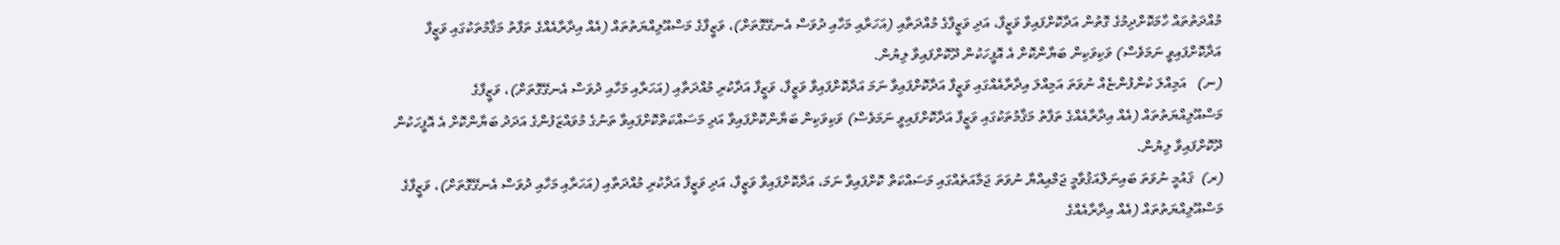މުއްދަތުތައް ހާމަކޮށްދިމުގެ ގޮތުން އަދާކޮށްފައިވާ ވަޒީފާ، އަދި ވަޒީފާގެ މުއްދަތާއި (އަހަރާއި މަހާއި ދުވަސް އެނގޭގޮތަށް)، ވަޒީފާގެ މަސްއޫލިއްޔަތުތައް (އެއް އިދާރާއެއްގެ ތަފާތު މަޤާމުތަކުގައި ވަޒީފާ އަދާކޮށްފައިވީ ނަމަވެސް) ވަކިވަކިން ބަޔާންކޮށް އެ އޮފީހަކުން ދޫކޮށްފައިވާ ލިޔުން.
(ނ)   އަމިއްލަ ކުންފުންޏެއް ނުވަތަ އަމިއްލަ އިދާރާއެއްގައި ވަޒީފާ އަދާކޮށްފައިވާ ނަމަ އަދާކޮށްފައިވާ ވަޒީފާ، ވަޒީފާ އަދާކުރި މުއްދަތާއި (އަހަރާއި މަހާއި ދުވަސް އެނގޭގޮތަށް)، ވަޒީފާގެ މަސްއޫލިއްޔަތުތައް (އެއް އިދާރާއެއްގެ ތަފާތު މަޤާމުތަކުގައި ވަޒީފާ އަދާކޮށްފައިވީ ނަމަވެސް) ވަކިވަކިން ބަޔާންކޮށްފައިވާ އަދި މަސައްކަތްކޮށްފައިވާ ތަނުގެ މުވައްޒަފުންގެ އަދަދު ބަޔާންކޮށް އެ އޮފީހަކުން ދޫކޮށްފައިވާ ލިޔުން.
(ރ)  ޤައުމީ ނުވަތަ ބައިނަލްއަޤުވާމީ ޖަމްއިއްޔާ ނުވަތަ ޖަމާއަތެއްގައި މަސައްކަތް ކޮށްފައިވާ ނަމަ، އަދާކޮށްފައިވާ ވަޒީފާ، އަދި ވަޒީފާ އަދާކުރި މުއްދަތާއި (އަހަރާއި މަހާއި ދުވަސް އެނގޭގޮތަށް)، ވަޒީފާގެ މަސްއޫލިއްޔަތުތައް (އެއް އިދާރާއެއްގެ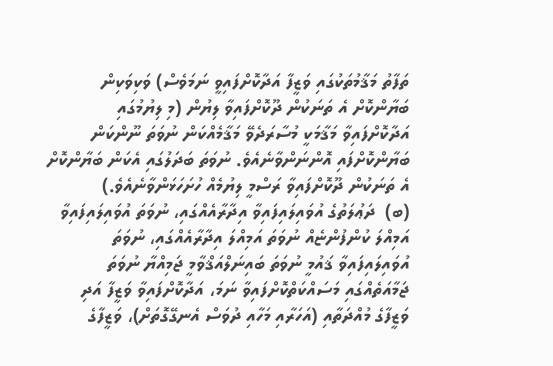ތަފާތު މަޤާމުތަކުގައި ވަޒީފާ އަދާކޮށްފައިވީ ނަމަވެސް) ވަކިވަކިން ބަޔާންކޮށް އެ ތަނަކުން ދޫކޮށްފައިވާ ލިޔުން (މި ލިޔުމުގައި އަދާކޮށްފައިވާ މަޤާމަކީ މުސާރަދެވޭ މަޤާމެއްކަން ނުވަތަ ނޫންކަން ބަޔާންކޮށްފައި އޮންނަންވާނެއެވެ. ނުވަތަ ބަދަލުގައި އެކަން ބަޔާންކޮށް އެ ތަނަކުން ދޫކޮށްފައިވާ ރަސްމީ ލިޔުމެއް ހުށަހަޅަންވާނެއެވެ.)
(ބ)  ދަޢުލަތުގެ އުވައިލައިފައިވާ އިދާރާއެއްގައި، ނުވަތަ އުވައިލައިފައިވާ އަމިއްލަ ކުންފުންޏެއް ނުވަތަ އަމިއްލަ އިދާރާއެއްގައި، ނުވަތަ އުވައިލައިފައިވާ ޤައުމީ ނުވަތަ ބައިނަލްއަޤްވާމީ ޖަމިއްޔާ ނުވަތަ ޖަމާއަތެއްގައި މަސައްކަތްކޮށްފައިވާ ނަމަ، އަދާކޮށްފައިވާ ވަޒީފާ އަދި ވަޒީފާގެ މުއްދަތާއި (އަހަރާއި މަހާއި ދުވަސް އެނގޭގޮތަށް)، ވަޒީފާގެ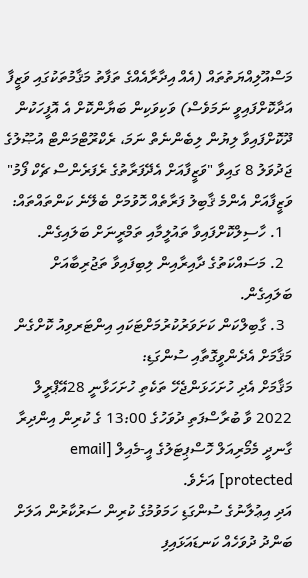މަސްއޫލިއްޔަތުތައް (އެއް އިދާރާއެއްގެ ތަފާތު މަޤާމުތަކުގައި ވަޒީފާ އަދާކޮށްފައިވީ ނަމަވެސް) ވަކިވަކިން ބަޔާންކޮށް އެ އޮފީހަކުން ދޫކޮށްފައިވާ ލިޔުން ލިބެންނެތް ނަމަ، ރެކްރޫޓްމަންޓް އުޞޫލުގެ ޖަދުވަލު 8 ގައިވާ "ވަޒީފާއަށް އެދޭފަރާތުގެ ރެފަރެންސް ޗެކް ފޯމު"
ވަޒީފާއަށް އެންމެ ޤާބިލު ފަރާތެއް ހޮވުމަށް ބެލޭނެ ކަންތައްތައް:
  1. ހާސިލްކޮށްފައިވާ ތައުލީމާއި ތަމްރީނަށް ބަލައިގެން.
  2. މަސައްކަތުގެ ދާއިރާއިން ލިބިފައިވާ ތަޖުރިބާއަށް ބަލައިގެން.
  3. ގާބިލްކަން ކަށަވަރުކުރުމަށްޓަކައި އިންޓަރވިއު ކޮށްގެން
މަޤާމަށް އެދެންވީގޮތާއި ސުންގަޑި:
މަޤާމަށް އެދި ހުށަހަޅަންޖެހޭ ތަކެތި ހުށަހަޅާނީ 28އޭޕްރީލް 2022 ވާ ބުރާސްފަތި ދުވަހުގެ 13:00 ގެ ކުރިން އިންދިރާ ގާނދީ މެމޯރިއަލް ހޮސްޕިޓަލުގެ އީ-މެއިލް [email protected] އަށެވެ.
އަދި އިޢުލާނުގެ ސުންގަޑި ހަމަވުމުގެ ކުރިން ސަރުކާރުން އަލަށް ބަންދު ދުވަހެއް ކަނޑައަޅައިފި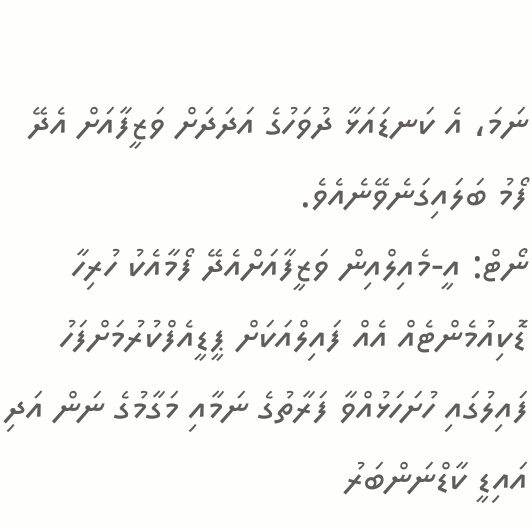ނަމަ، އެ ކަނޑައަޅާ ދުވަހުގެ އަދަދަށް ވަޒީފާއަށް އެދޭ ފޯމު ބަލައިގަނެވޭނެއެވެ.
ނޯޓް: އީ-މެއިލްއިން ވަޒީފާއަށްއެދޭ ފޯމާއެކު ހުރިހާ ޑޮކިއުމެންޓެއް އެއް ފައިލްއަކަށް ޕީޑީއެފްކުރުމަށްފަހު ފައިލުގައި ހުށަހަޅުއްވާ ފަރާތުގެ ނަމާއި މަގާމުގެ ނަން އަދި އައިޑީ ކާޑްނަންބަރު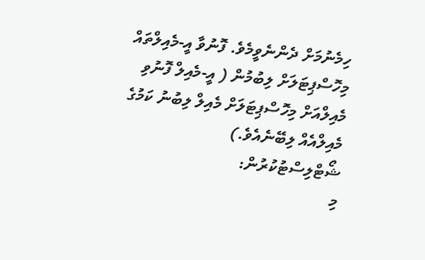ހިމެނުމަށް ދެންނެވީމެވެ. ފޮނުވާ އީ-މެއިލްތައް މިހޮސްޕިޓަލަށް ލިބުމުން ( އީ-މެއިލް ފޮނުވި މެއިލްއަށް މިހޮސްޕިޓަލަށް މެއިލް ލިބުނު ކަމުގެ މެއިލްއެއް ލިބޭނެއެވެ.)
ޝޯޓްލިސްޓުކުރުން:
މި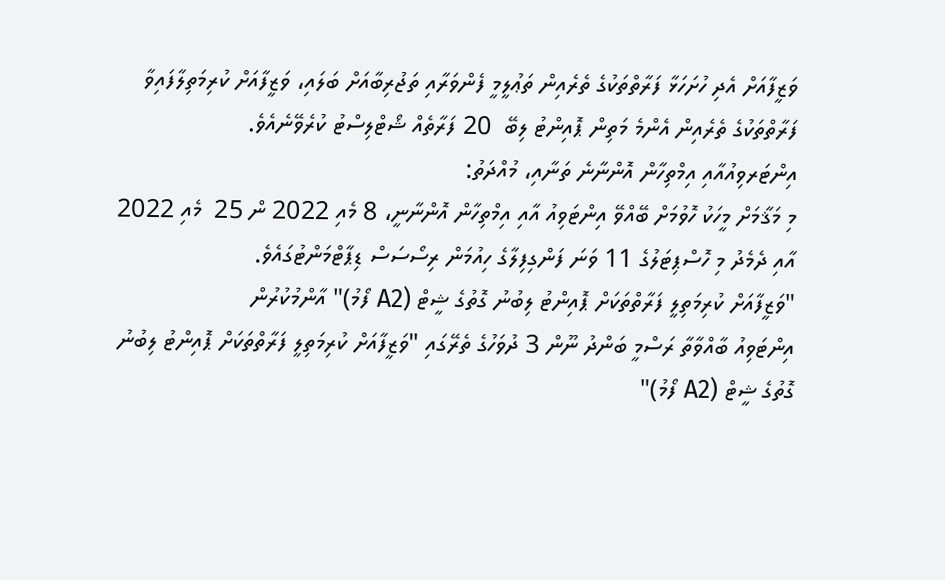ވަޒީފާއަށް އެދި ހުށަހަޅާ ފަރާތްތަކުގެ ތެރެއިން ތަޢުލީމީ ފެންވަރާއި ތަޖުރިބާއަށް ބަލައި، ވަޒީފާއަށް ކުރިމަތިލާފައިވާ ފަރާތްތަކުގެ ތެރެއިން އެންމެ މަތިން ޕޮއިންޓު ލިބޭ  20 ފަރާތެއް ޝޯޓްލިސްޓު ކުރެވޭނެއެވެ.
އިންޓަރވިއުއާއި އިމްތިހާން އޮންނާނެ ތަނާއި، މުއްދަތު:
މި މަޤާމަށް މީހަކު ހޮވުމަށް ބޭއްވޭ އިންޓަވިއު އާއި އިމްތިހާން އޮންނާނީ، 8 މެއި 2022 ން 25  މެއި 2022 އާއި ދެމެދު މި ހޮސްޕިޓަލުގެ 11 ވަނަ ފަންގިފިލާގެ ހިއުމަން ރިސޯސަސް ޑިޕާޓްމަންޓުގައެވެ.
"ވަޒީފާއަށް ކުރިމަތިލީ ފަރާތްތަކަށް ޕޮއިންޓު ލިބުނު ގޮތުގެ ޝީޓް (A2 ފޯމު)" އާންމުކުރުން
އިންޓަވިއު ބާއްވާތާ ރަސްމީ ބަންދު ނޫން 3 ދުވަހުގެ ތެރޭގައި "ވަޒީފާއަށް ކުރިމަތިލީ ފަރާތްތަކަށް ޕޮއިންޓު ލިބުނު ގޮތުގެ ޝީޓް (A2 ފޯމު)"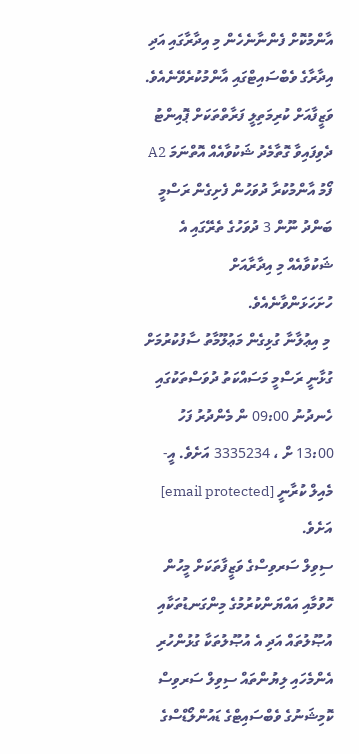އާންމުކޮށް ފެންނާނެހެން މި އިދާރާގައި އަދި އިދާރާގެ ވެބްސައިޓްގައި އާންމުކުރެވޭނެއެވެ. ވަޒީފާއަށް ކުރިމަތިލީ ފަރާތްތަކަށް ޕޮއިންޓު ދެވިފައިވާ ގޮތާމެދު ޝަކުވާއެއް އޮތްނަމަ A2 ފޯމު އާންމުކުރާ ދުވަހުން ފެށިގެން ރަސްމީ ބަންދު ނޫން 3 ދުވަހުގެ ތެރޭގައި އެ ޝަކުވާއެއް މި އިދާރާއަށް ހުށަހަޅަންވާނެއެވެ.
 މި އިޢުލާނާ ގުޅިގެން މަޢުލޫމާތު ސާފުކުރުމަށް ގުޅާނީ ރަސްމީ މަސައްކަތު ދުވަސްތަކުގައި ހެނދުނު 09:00 ން މެންދުރު ފަހު 13:00 ށް ، 3335234 އަށެވެ. އީ-މެއިލް ކުރާނީ [email protected] އަށެވެ.
ސިވިލް ސަރވިސްގެ ވަޒީފާތަކަށް މީހުން ހޮވުމާއި އައްޔަންކުރުމުގެ މިންގަނޑުތަކާއި އުޞޫލުތައް އަދި އެ އުޞޫލުތަކާ ގުޅުންހުރި އެންމެހައި ލިޔުންތައް ސިވިލް ސަރވިސް ކޮމިޝަނުގެ ވެބްސައިޓްގެ ޑައުންލޯޑްސްގެ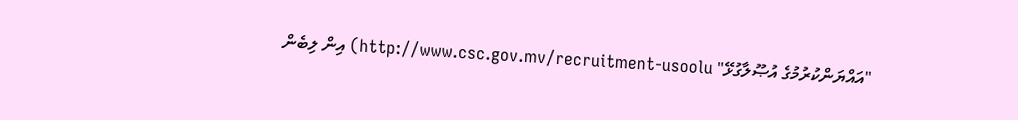"އައްޔަންކުރުމުގެ އުޞޫލާގުޅޭ" http://www.csc.gov.mv/recruitment-usoolu) އިން ލިބެން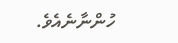ހުންނާނެއެވެ.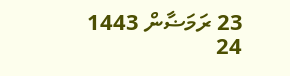23 ރަމަޟާން 1443
24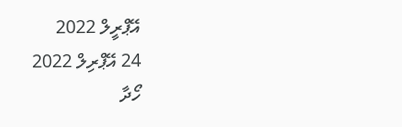އޭޕްރީލް 2022
24 އޭޕްރިލް 2022
ހޯދާ